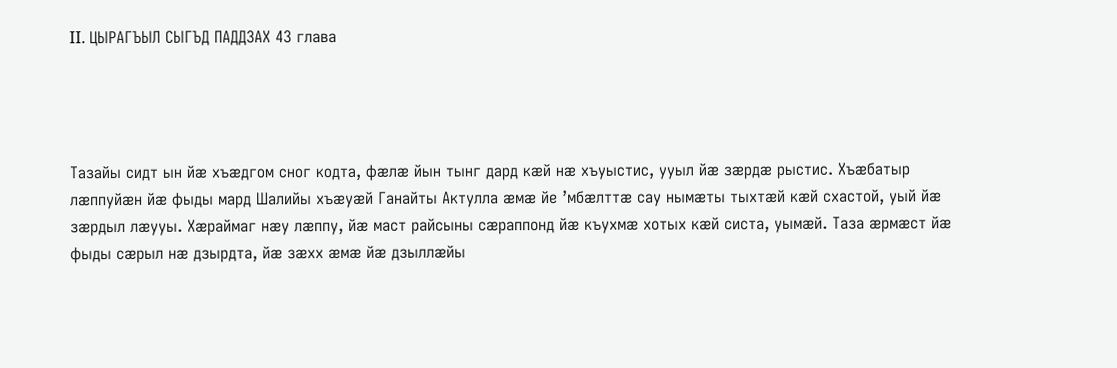II. ЦЫРАГЪЫЛ СЫГЪД ПАДДЗАХ 43 глава




Тазайы сидт ын йæ хъæдгом сног кодта, фæлæ йын тынг дард кæй нæ хъуыстис, ууыл йæ зæрдæ рыстис. Хъæбатыр лæппуйæн йæ фыды мард Шалийы хъæуæй Ганайты Актулла æмæ йе ’мбæлттæ сау нымæты тыхтæй кæй схастой, уый йæ зæрдыл лæууы. Хæраймаг нæу лæппу, йæ маст райсыны сæраппонд йæ къухмæ хотых кæй систа, уымæй. Таза æрмæст йæ фыды сæрыл нæ дзырдта, йæ зæхх æмæ йæ дзыллæйы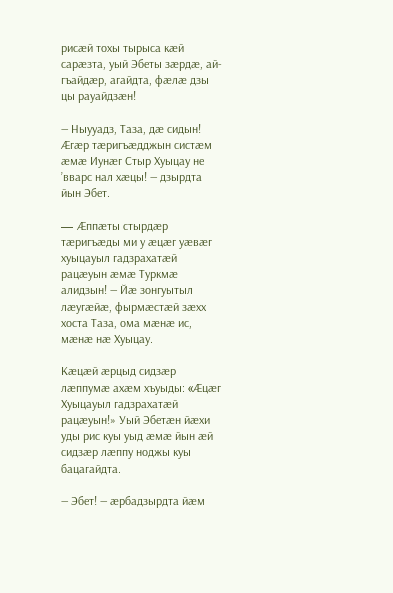рисæй тохы тырыса кæй сарæзта, уый Эбеты зæрдæ, ай-гъайдæр, агайдта, фæлæ дзы цы рауайдзæн!

— Ныууадз, Таза, дæ сидын! Æгæр тæригъæдджын систæм æмæ Иунæг Стыр Хуыцау не ’вварс нал хæцы! — дзырдта йын Эбет.

— Æппæты стырдæр тæригъæды ми у æцæг уæвæг хуыцауыл гадзрахатæй рацæуын æмæ Туркмæ алидзын! — Йæ зонгуытыл лæугæйæ, фырмæстæй зæхх хоста Таза, ома мæнæ ис, мæнæ нæ Хуыцау.

Кæцæй æрцыд сидзæр лæппумæ ахæм хъуыды: «Æцæг Хуыцауыл гадзрахатæй рацæуын!» Уый Эбетæн йæхи уды рис куы уыд æмæ йын æй сидзæр лæппу ноджы куы бацагайдта.

— Эбет! — æрбадзырдта йæм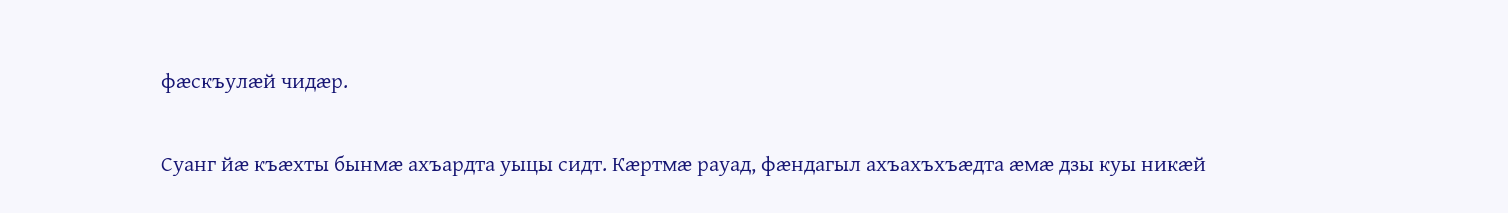фæскъулæй чидæр.

Суанг йæ къæхты бынмæ ахъардта уыцы сидт. Кæртмæ рауад, фæндагыл ахъахъхъæдта æмæ дзы куы никæй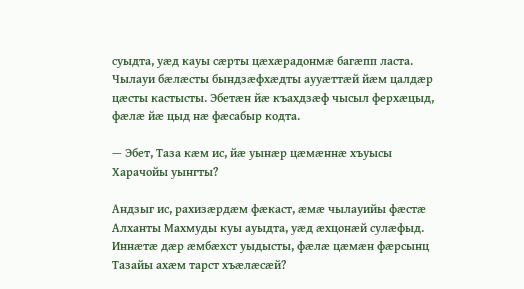суыдта, уæд кауы сæрты цæхæрадонмæ багæпп ласта. Чылауи бæлæсты бындзæфхæдты аууæттæй йæм цалдæр цæсты кастысты. Эбетæн йæ къахдзæф чысыл ферхæцыд, фæлæ йæ цыд нæ фæсабыр кодта.

— Эбет, Таза кæм ис, йæ уынæр цæмæннæ хъуысы Харачойы уынгты?

Андзыг ис, рахизæрдæм фæкаст, æмæ чылауийы фæстæ Алханты Махмуды куы ауыдта, уæд æхцонæй сулæфыд. Иннæтæ дæр æмбæхст уыдысты, фæлæ цæмæн фæрсынц Тазайы ахæм тарст хъæлæсæй?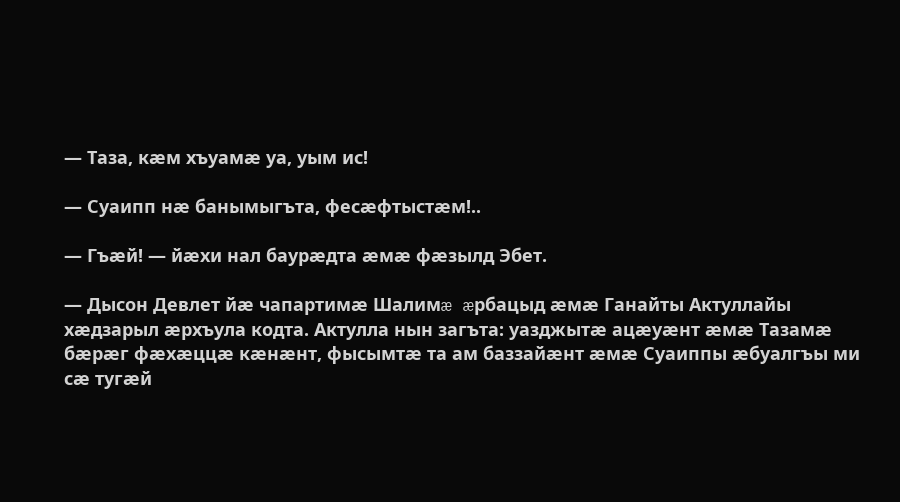— Таза, кæм хъуамæ уа, уым ис!

— Суаипп нæ банымыгъта, фесæфтыстæм!..

— Гъæй! — йæхи нал баурæдта æмæ фæзылд Эбет.

— Дысон Девлет йæ чапартимæ Шалимæ æрбацыд æмæ Ганайты Актуллайы хæдзарыл æрхъула кодта. Актулла нын загъта: уазджытæ ацæуæнт æмæ Тазамæ бæрæг фæхæццæ кæнæнт, фысымтæ та ам баззайæнт æмæ Суаиппы æбуалгъы ми сæ тугæй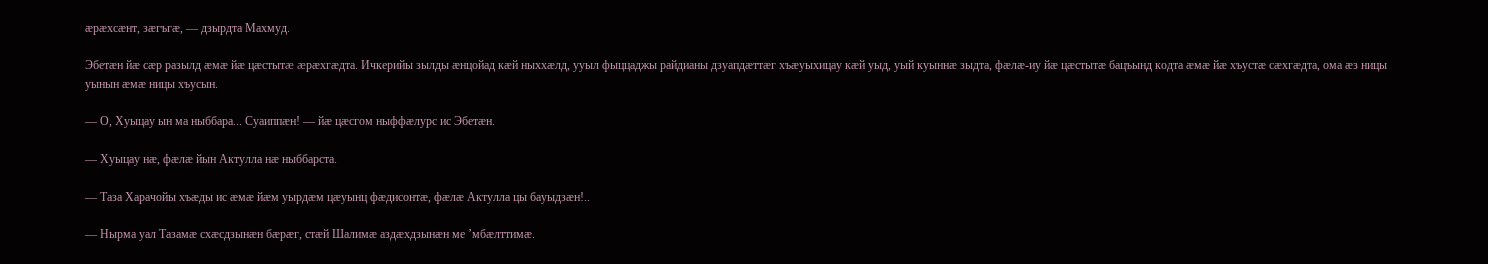æрæхсæнт, зæгъгæ, — дзырдта Махмуд.

Эбетæн йæ сæр разылд æмæ йæ цæстытæ æрæхгæдта. Ичкерийы зылды æнцойад кæй ныххæлд, ууыл фыццаджы райдианы дзуапдæттæг хъæуыхицау кæй уыд, уый куыннæ зыдта, фæлæ-иу йæ цæстытæ бацъынд кодта æмæ йæ хъустæ сæхгæдта, ома æз ницы уынын æмæ ницы хъусын.

— О, Хуыцау ын ма ныббара... Суаиппæн! — йæ цæсгом ныффæлурс ис Эбетæн.

— Хуыцау нæ, фæлæ йын Актулла нæ ныббарста.

— Таза Харачойы хъæды ис æмæ йæм уырдæм цæуынц фæдисонтæ, фæлæ Актулла цы бауыдзæн!..

— Нырма уал Тазамæ схæсдзынæн бæрæг, стæй Шалимæ аздæхдзынæн ме ’мбæлттимæ.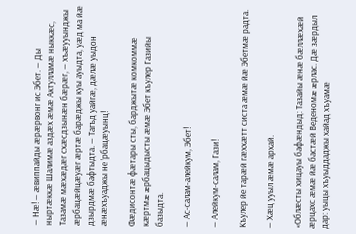— Нæ! — æвиппайды æрæрвонг ис Эбет. — Ды ныртæккæ Шалимæ аздæх æмæ Актулламæ ныккæс, Тазамæ мæхæдæг схæсдзынæн бæрæг, — хъæууынджы æрбацæйцæуæг æртæ барæджы куы ауыдта, уæд ма йæ дзырдмæ бафтыдта. — Тагъд уайгæ, дæлæ уыдон æнæхъуаджы не ’рбацæуынц!

Фæдисонтæ фæтары сты, барджытæ комкоммæ кæртмæ æрбацыдысты æмæ Эбет къулер Газийы базыдта.

— Ас-салам-алейкум, Эбет!

— Алейкум-салам, Гази!

Къулер йе тарæй гæххæтт систа æмæ йæ Эбетмæ радта.

— Хæц ууыл æмæ архай.

«Облæсты хицауы бафæндыд: Тазайы æнæ бæллæхæй æрцахс æмæ йæ бастæй Веденомæ æрлас. Дæ зæрдыл дар: уыцы хъуыддаджы хайад хъуамæ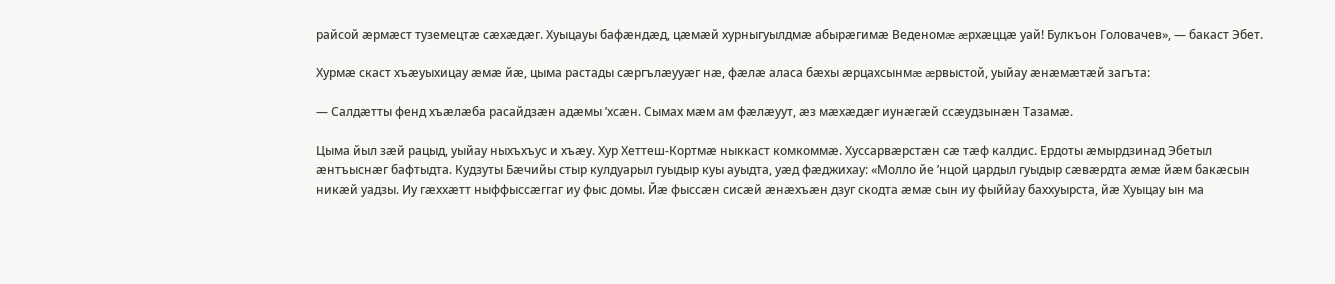райсой æрмæст туземецтæ сæхæдæг. Хуыцауы бафæндæд, цæмæй хурныгуылдмæ абырæгимæ Веденомæ æрхæццæ уай! Булкъон Головачев», — бакаст Эбет.

Хурмæ скаст хъæуыхицау æмæ йæ, цыма растады сæргълæууæг нæ, фæлæ аласа бæхы æрцахсынмæ æрвыстой, уыйау æнæмæтæй загъта:

— Салдæтты фенд хъæлæба расайдзæн адæмы ’хсæн. Сымах мæм ам фæлæуут, æз мæхæдæг иунæгæй ссæудзынæн Тазамæ.

Цыма йыл зæй рацыд, уыйау ныхъхъус и хъæу. Хур Хеттеш-Кортмæ ныккаст комкоммæ. Хуссарвæрстæн сæ тæф калдис. Ердоты æмырдзинад Эбетыл æнтъыснæг бафтыдта. Кудзуты Бæчийы стыр кулдуарыл гуыдыр куы ауыдта, уæд фæджихау: «Молло йе ’нцой цардыл гуыдыр сæвæрдта æмæ йæм бакæсын никæй уадзы. Иу гæххæтт ныффыссæггаг иу фыс домы. Йæ фыссæн сисæй æнæхъæн дзуг скодта æмæ сын иу фыййау баххуырста, йæ Хуыцау ын ма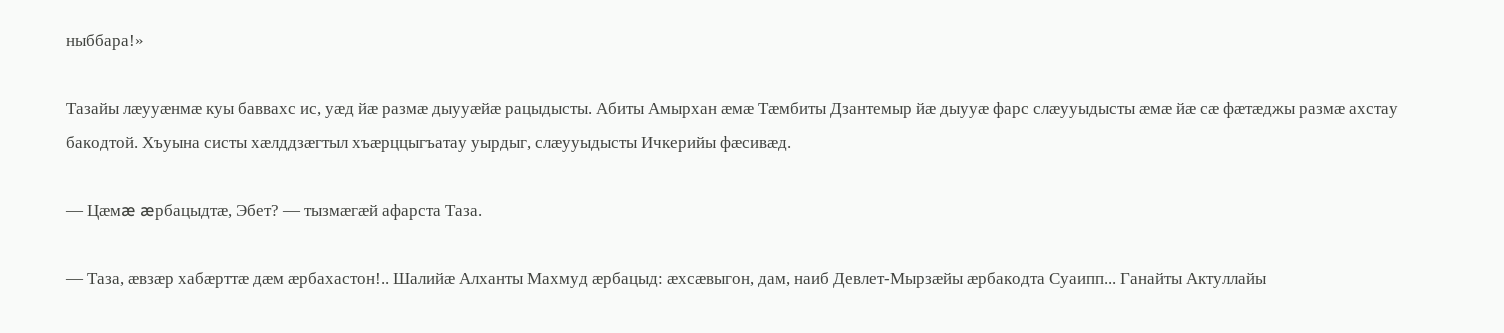ныббара!»

Тазайы лæууæнмæ куы баввахс ис, уæд йæ размæ дыууæйæ рацыдысты. Абиты Амырхан æмæ Тæмбиты Дзантемыр йæ дыууæ фарс слæууыдысты æмæ йæ сæ фæтæджы размæ ахстау бакодтой. Хъуына систы хæлддзæгтыл хъæрццыгъатау уырдыг, слæууыдысты Ичкерийы фæсивæд.

— Цæмæ æрбацыдтæ, Эбет? — тызмæгæй афарста Таза.

— Таза, æвзæр хабæрттæ дæм æрбахастон!.. Шалийæ Алханты Махмуд æрбацыд: æхсæвыгон, дам, наиб Девлет-Мырзæйы æрбакодта Суаипп... Ганайты Актуллайы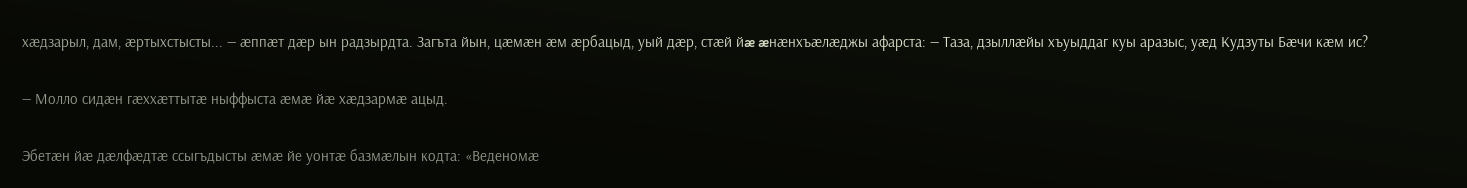хæдзарыл, дам, æртыхстысты... — æппæт дæр ын радзырдта. Загъта йын, цæмæн æм æрбацыд, уый дæр, стæй йæ æнæнхъæлæджы афарста: — Таза, дзыллæйы хъуыддаг куы аразыс, уæд Кудзуты Бæчи кæм ис?

— Молло сидæн гæххæттытæ ныффыста æмæ йæ хæдзармæ ацыд.

Эбетæн йæ дæлфæдтæ ссыгъдысты æмæ йе уонтæ базмæлын кодта: «Веденомæ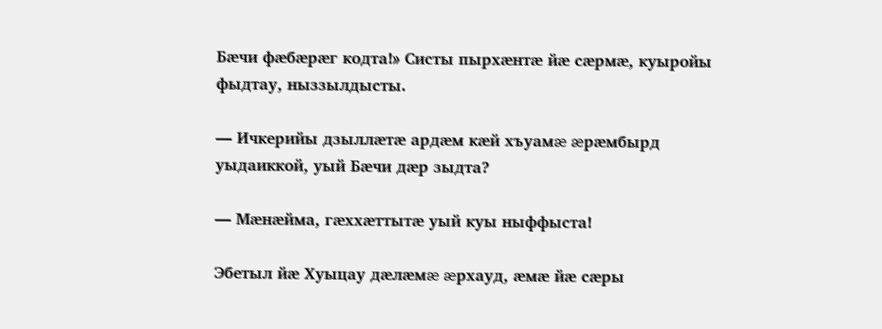Бæчи фæбæрæг кодта!» Систы пырхæнтæ йæ сæрмæ, куыройы фыдтау, ныззылдысты.

— Ичкерийы дзыллæтæ ардæм кæй хъуамæ æрæмбырд уыдаиккой, уый Бæчи дæр зыдта?

— Мæнæйма, гæххæттытæ уый куы ныффыста!

Эбетыл йæ Хуыцау дæлæмæ æрхауд, æмæ йæ сæры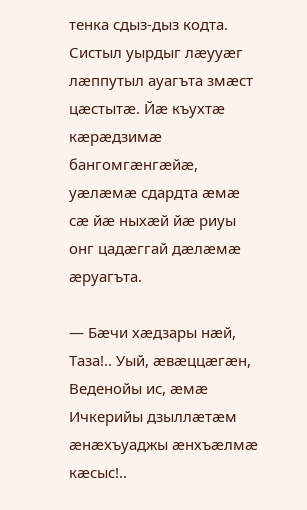тенка сдыз-дыз кодта. Систыл уырдыг лæууæг лæппутыл ауагъта змæст цæстытæ. Йæ къухтæ кæрæдзимæ бангомгæнгæйæ, уæлæмæ сдардта æмæ сæ йæ ныхæй йæ риуы онг цадæггай дæлæмæ æруагъта.

— Бæчи хæдзары нæй, Таза!.. Уый, æвæццæгæн, Веденойы ис, æмæ Ичкерийы дзыллæтæм æнæхъуаджы æнхъæлмæ кæсыс!..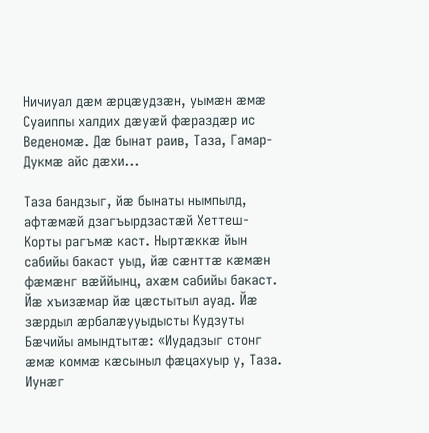Ничиуал дæм æрцæудзæн, уымæн æмæ Суаиппы халдих дæуæй фæраздæр ис Веденомæ. Дæ бынат раив, Таза, Гамар-Дукмæ айс дæхи...

Таза бандзыг, йæ бынаты нымпылд, афтæмæй дзагъырдзастæй Хеттеш-Корты рагъмæ каст. Ныртæккæ йын сабийы бакаст уыд, йæ сæнттæ кæмæн фæмæнг вæййынц, ахæм сабийы бакаст. Йæ хъизæмар йæ цæстытыл ауад. Йæ зæрдыл æрбалæууыдысты Кудзуты Бæчийы амындтытæ: «Иудадзыг стонг æмæ коммæ кæсыныл фæцахуыр у, Таза. Иунæг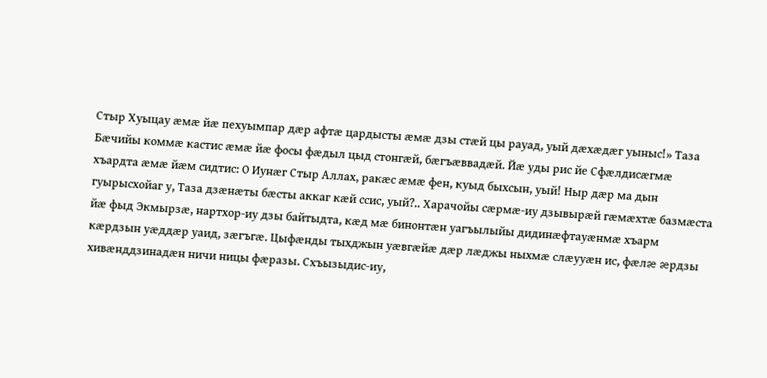Стыр Хуыцау æмæ йæ пехуымпар дæр афтæ цардысты æмæ дзы стæй цы рауад, уый дæхæдæг уыныс!» Таза Бæчийы коммæ кастис æмæ йæ фосы фæдыл цыд стонгæй, бæгъæввадæй. Йæ уды рис йе Сфæлдисæгмæ хъардта æмæ йæм сидтис: О Иунæг Стыр Аллах, ракæс æмæ фен, куыд быхсын, уый! Ныр дæр ма дын гуырысхойаг у, Таза дзæнæты бæсты аккаг кæй ссис, уый?.. Харачойы сæрмæ-иу дзывырæй гæмæхтæ базмæста йæ фыд Экмырзæ, нартхор-иу дзы байтыдта, кæд мæ бинонтæн уагъылыйы дидинæфтауæнмæ хъарм кæрдзын уæддæр уаид, зæгъгæ. Цыфæнды тыхджын уæвгæйæ дæр лæджы ныхмæ слæууæн ис, фæлæ æрдзы хивæнддзинадæн ничи ницы фæразы. Схъызыдис-иу,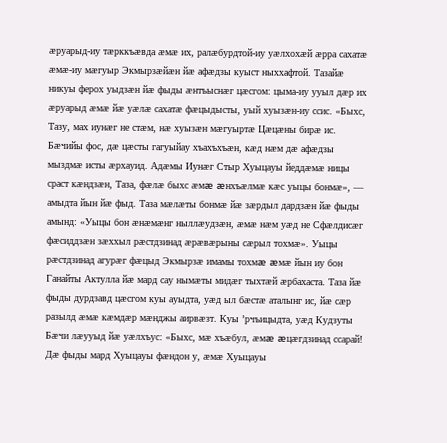æруарыд-иу тæрккъæвда æмæ их, ралæбурдтой-иу уæлхохæй æрра сахатæ æмæ-иу мæгуыр Экмырзæйæн йæ афæдзы куыст ныххафтой. Тазайæ никуы ферох уыдзæн йæ фыды æнтъыснæг цæсгом: цыма-иу ууыл дæр их æруарыд æмæ йæ уæлæ сахатæ фæцыдысты, уый хуызæн-иу ссис. «Быхс, Тазу, мах иунæг не стæм, нæ хуызæн мæгуыртæ Цæцæны бирæ ис. Бæчийы фос, дæ цæсты гагуыйау хъахъхъæн, кæд нæм дæ афæдзы мыздмæ исты æрхауид. Адæмы Иунæг Стыр Хуыцауы йеддæмæ ницы сраст кæндзæн, Таза, фæлæ быхс æмæ æнхъæлмæ кæс уыцы бонмæ», — амыдта йын йæ фыд. Таза мæлæты бонмæ йæ зæрдыл дардзæн йæ фыды амынд: «Уыцы бон æнæмæнг ныллæудзæн, æмæ нæм уæд не Сфæлдисæг фæсиддзæн зæххыл рæстдзинад æрæвæрыны сæрыл тохмæ». Уыцы рæстдзинад агурæг фæцыд Экмырзæ имамы тохмæ æмæ йын иу бон Ганайты Актулла йæ мард сау нымæты мидæг тыхтæй æрбахаста. Таза йæ фыды дурдзавд цæсгом куы ауыдта, уæд ыл бæстæ аталынг ис, йæ сæр разылд æмæ кæмдæр мæнджы аирвæзт. Куы ’рчъицыдта, уæд Кудзуты Бæчи лæууыд йæ уæлхъус: «Быхс, мæ хъæбул, æмæ æцæгдзинад ссарай! Дæ фыды мард Хуыцауы фæндон у, æмæ Хуыцауы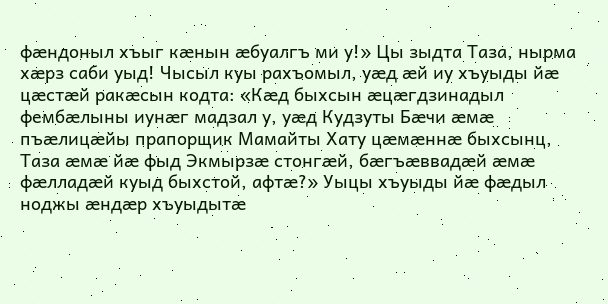фæндоныл хъыг кæнын æбуалгъ ми у!» Цы зыдта Таза, нырма хæрз саби уыд! Чысыл куы рахъомыл, уæд æй иу хъуыды йæ цæстæй ракæсын кодта: «Кæд быхсын æцæгдзинадыл фембæлыны иунæг мадзал у, уæд Кудзуты Бæчи æмæ пъæлицæйы прапорщик Мамайты Хату цæмæннæ быхсынц, Таза æмæ йæ фыд Экмырзæ стонгæй, бæгъæввадæй æмæ фæлладæй куыд быхстой, афтæ?» Уыцы хъуыды йæ фæдыл ноджы æндæр хъуыдытæ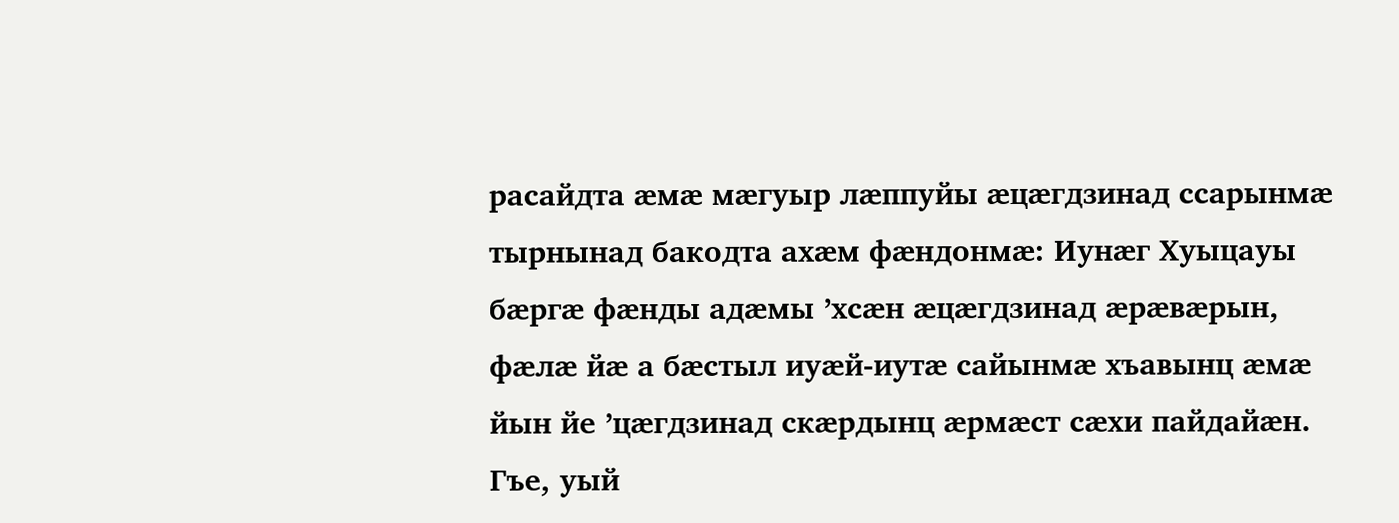расайдта æмæ мæгуыр лæппуйы æцæгдзинад ссарынмæ тырнынад бакодта ахæм фæндонмæ: Иунæг Хуыцауы бæргæ фæнды адæмы ’хсæн æцæгдзинад æрæвæрын, фæлæ йæ а бæстыл иуæй-иутæ сайынмæ хъавынц æмæ йын йе ’цæгдзинад скæрдынц æрмæст сæхи пайдайæн. Гъе, уый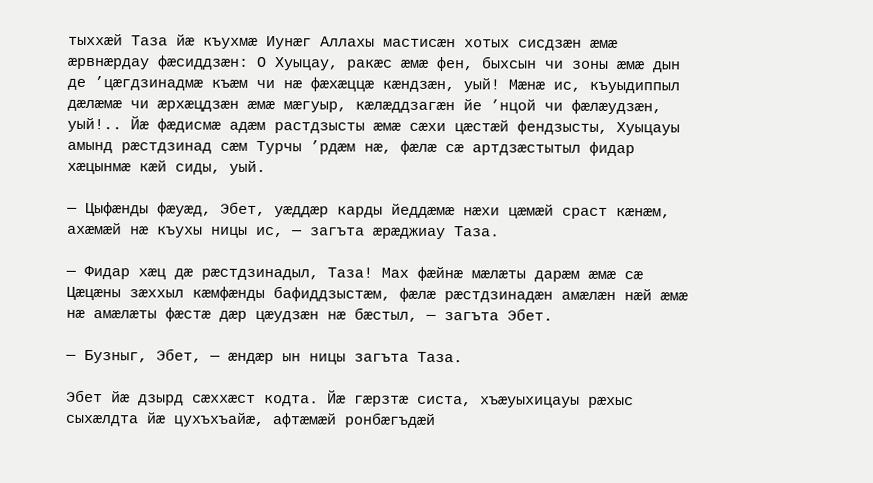тыххæй Таза йæ къухмæ Иунæг Аллахы мастисæн хотых сисдзæн æмæ æрвнæрдау фæсиддзæн: О Хуыцау, ракæс æмæ фен, быхсын чи зоны æмæ дын де ’цæгдзинадмæ къæм чи нæ фæхæццæ кæндзæн, уый! Мæнæ ис, къуыдиппыл дæлæмæ чи æрхæцдзæн æмæ мæгуыр, кæлæддзагæн йе ’нцой чи фæлæудзæн, уый!.. Йæ фæдисмæ адæм растдзысты æмæ сæхи цæстæй фендзысты, Хуыцауы амынд рæстдзинад сæм Турчы ’рдæм нæ, фæлæ сæ артдзæстытыл фидар хæцынмæ кæй сиды, уый.

— Цыфæнды фæуæд, Эбет, уæддæр карды йеддæмæ нæхи цæмæй сраст кæнæм, ахæмæй нæ къухы ницы ис, — загъта æрæджиау Таза.

— Фидар хæц дæ рæстдзинадыл, Таза! Мах фæйнæ мæлæты дарæм æмæ сæ Цæцæны зæххыл кæмфæнды бафиддзыстæм, фæлæ рæстдзинадæн амæлæн нæй æмæ нæ амæлæты фæстæ дæр цæудзæн нæ бæстыл, — загъта Эбет.

— Бузныг, Эбет, — æндæр ын ницы загъта Таза.

Эбет йæ дзырд сæххæст кодта. Йæ гæрзтæ систа, хъæуыхицауы рæхыс сыхæлдта йæ цухъхъайæ, афтæмæй ронбæгъдæй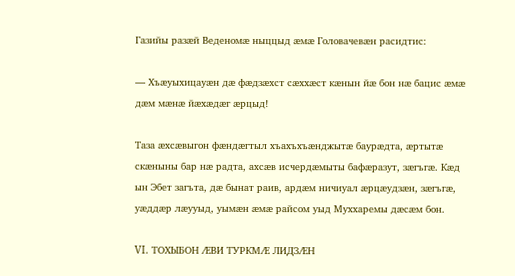Газийы разæй Веденомæ ныццыд æмæ Головачевæн расидтис:

— Хъæуыхицауæн дæ фæдзæхст сæххæст кæнын йæ бон нæ бацис æмæ дæм мæнæ йæхæдæг æрцыд!

Таза æхсæвыгон фæндæгтыл хъахъхъæнджытæ баурæдта, æртытæ скæныны бар нæ радта, ахсæв исчердæмыты бафæразут, зæгъгæ. Кæд ын Эбет загъта, дæ бынат раив, ардæм ничиуал æрцæудзæн, зæгъгæ, уæддæр лæууыд, уымæн æмæ райсом уыд Муххаремы дæсæм бон.

VI. ТОХЫБОН ÆВИ ТУРКМÆ ЛИДЗÆН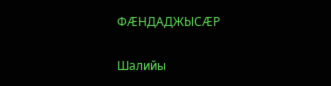ФÆНДАДЖЫСÆР

Шалийы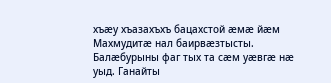хъæу хъазахъхъ бацахстой æмæ йæм Махмудитæ нал баирвæзтысты. Балæбурыны фаг тых та сæм уæвгæ нæ уыд. Ганайты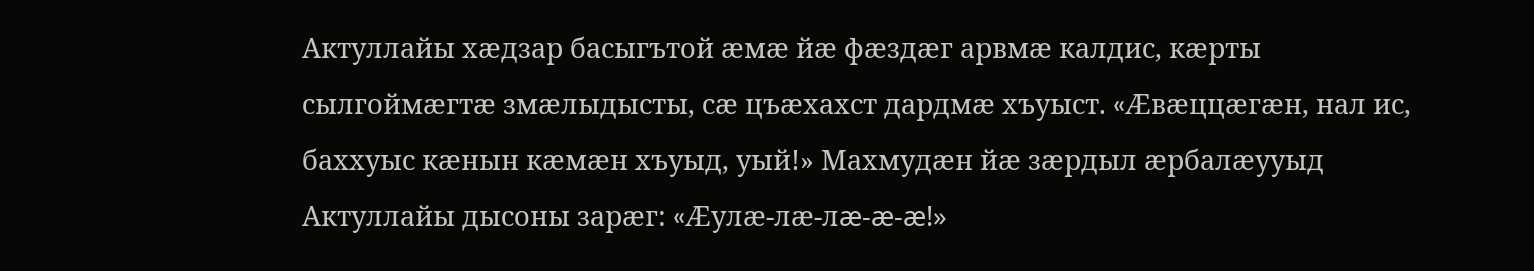Актуллайы хæдзар басыгътой æмæ йæ фæздæг арвмæ калдис, кæрты сылгоймæгтæ змæлыдысты, сæ цъæхахст дардмæ хъуыст. «Æвæццæгæн, нал ис, баххуыс кæнын кæмæн хъуыд, уый!» Махмудæн йæ зæрдыл æрбалæууыд Актуллайы дысоны зарæг: «Æулæ-лæ-лæ-æ-æ!»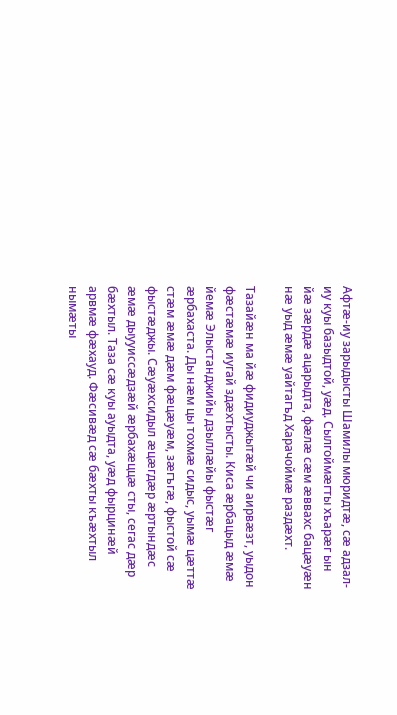Афтæ-иу зарыдысты Шамилы мюридтæ, сæ адзал-иу куы базыдтой, уæд. Сылгоймæгты хъарæг ын йæ зæрдæ ацарыдта, фæлæ сæм æввахс бацæуæн нæ уыд æмæ уайтагъд Харачоймæ раздæхт.

Тазайæн ма йæ фидиуджытæй чи аирвæзт, уыдон фæстæмæ иугай здæхтысты. Киса æрбацыд æмæ йемæ Элыстанджийы дзыллæйы фыстæг æрбахаста. Ды нæм цы тохмæ сидыс, уымæ цæттæ стæм æмæ дæм фæцæуæм, зæгъгæ, фыстой сæ фыстæджы. Сæуæхсидыл æцæгдæр æртындæс æмæ дыууиссæдзæй æрбахæццæ сты, сегас дæр бæхтыл. Таза сæ куы ауыдта, уæд фырцинæй арвмæ фæхауд. Фæсивæд сæ бæхты къæхтыл нымæты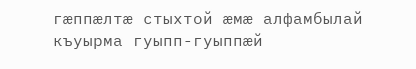гæппæлтæ стыхтой æмæ алфамбылай къуырма гуыпп-гуыппæй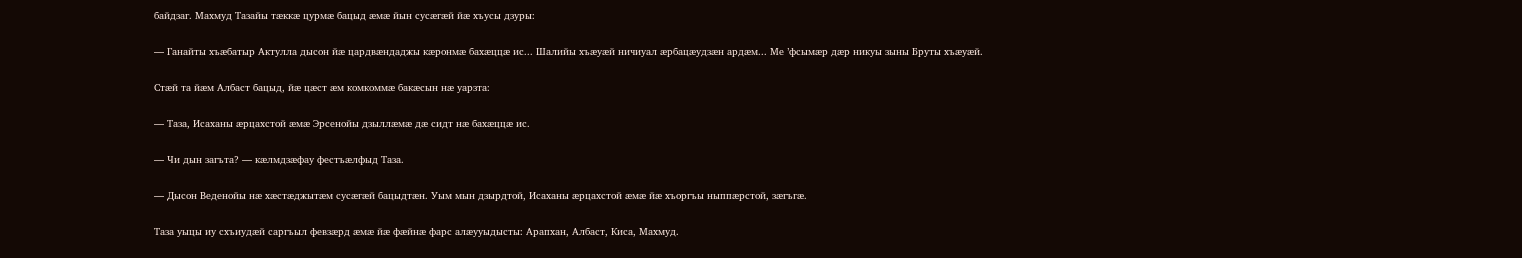байдзаг. Махмуд Тазайы тæккæ цурмæ бацыд æмæ йын сусæгæй йæ хъусы дзуры:

— Ганайты хъæбатыр Актулла дысон йæ цардвæндаджы кæронмæ бахæццæ ис... Шалийы хъæуæй ничиуал æрбацæудзæн ардæм... Ме ’фсымæр дæр никуы зыны Бруты хъæуæй.

Стæй та йæм Албаст бацыд, йæ цæст æм комкоммæ бакæсын нæ уарзта:

— Таза, Исаханы æрцахстой æмæ Эрсенойы дзыллæмæ дæ сидт нæ бахæццæ ис.

— Чи дын загъта? — кæлмдзæфау фестъæлфыд Таза.

— Дысон Веденойы нæ хæстæджытæм сусæгæй бацыдтæн. Уым мын дзырдтой, Исаханы æрцахстой æмæ йæ хъоргъы ныппæрстой, зæгъгæ.

Таза уыцы иу схъиудæй саргъыл февзæрд æмæ йæ фæйнæ фарс алæууыдысты: Арапхан, Албаст, Киса, Махмуд.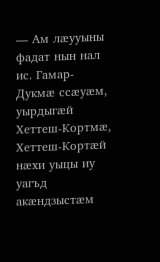— Ам лæууыны фадат нын нал ис. Гамар-Дукмæ ссæуæм, уырдыгæй Хеттеш-Кортмæ, Хеттеш-Кортæй нæхи уыцы иу уагъд акæндзыстæм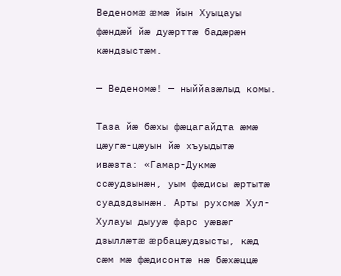Веденомæ æмæ йын Хуыцауы фæндæй йæ дуæрттæ бадæрæн кæндзыстæм.

— Веденомæ! — ныййазæлыд комы.

Таза йæ бæхы фæцагайдта æмæ цæугæ-цæуын йæ хъуыдытæ ивæзта: «Гамар-Дукмæ ссæудзынæн, уым фæдисы æртытæ суадздзынæн. Арты рухсмæ Хул-Хулауы дыууæ фарс уæвæг дзыллæтæ æрбацæудзысты, кæд сæм мæ фæдисонтæ нæ бæхæццæ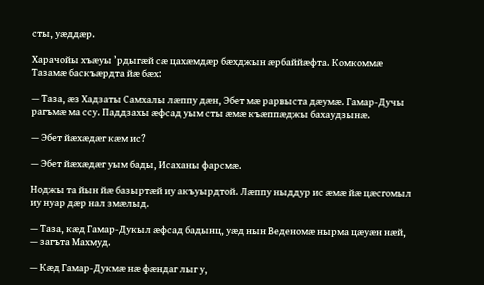сты, уæддæр.

Харачойы хъæуы ’рдыгæй сæ цахæмдæр бæхджын æрбаййæфта. Комкоммæ Тазамæ баскъæрдта йæ бæх:

— Таза, æз Хадзаты Самхалы лæппу дæн, Эбет мæ рарвыста дæумæ. Гамар-Дучы рагъмæ ма ссу. Паддзахы æфсад уым сты æмæ къæппæджы бахаудзынæ.

— Эбет йæхæдæг кæм ис?

— Эбет йæхæдæг уым бады, Исаханы фарсмæ.

Ноджы та йын йæ базыртæй иу акъуырдтой. Лæппу ныддур ис æмæ йæ цæсгомыл иу нуар дæр нал змæлыд.

— Таза, кæд Гамар-Дукыл æфсад бадынц, уæд нын Веденомæ нырма цæуæн нæй, — загъта Махмуд.

— Кæд Гамар-Дукмæ нæ фæндаг лыг у,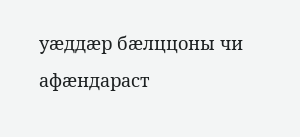уæддæр бæлццоны чи афæндараст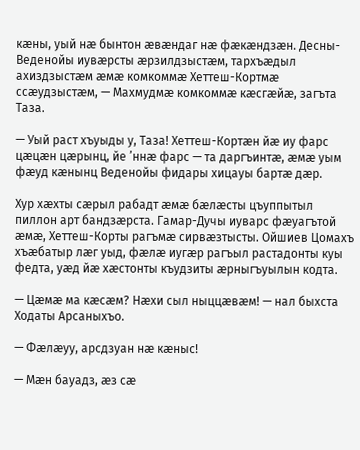кæны, уый нæ бынтон æвæндаг нæ фæкæндзæн. Десны-Веденойы иувæрсты æрзилдзыстæм, тархъæдыл ахиздзыстæм æмæ комкоммæ Хеттеш-Кортмæ ссæудзыстæм, — Махмудмæ комкоммæ кæсгæйæ, загъта Таза.

— Уый раст хъуыды у, Таза! Хеттеш-Кортæн йæ иу фарс цæцæн цæрынц, йе ’ннæ фарс — та даргъинтæ, æмæ уым фæуд кæнынц Веденойы фидары хицауы бартæ дæр.

Хур хæхты сæрыл рабадт æмæ бæлæсты цъуппытыл пиллон арт бандзæрста. Гамар-Дучы иуварс фæуагътой æмæ, Хеттеш-Корты рагъмæ сирвæзтысты. Ойшиев Цомахъ хъæбатыр лæг уыд, фæлæ иугæр рагъыл растадонты куы федта, уæд йæ хæстонты къудзиты æрныгъуылын кодта.

— Цæмæ ма кæсæм? Нæхи сыл ныццæвæм! — нал быхста Ходаты Арсаныхъо.

— Фæлæуу, арсдзуан нæ кæныс!

— Мæн бауадз, æз сæ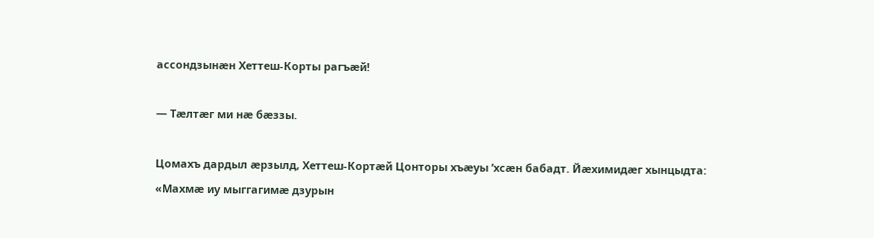ассондзынæн Хеттеш-Корты рагъæй!

— Тæлтæг ми нæ бæззы.

Цомахъ дардыл æрзылд, Хеттеш-Кортæй Цонторы хъæуы ’хсæн бабадт. Йæхимидæг хынцыдта: «Махмæ иу мыггагимæ дзурын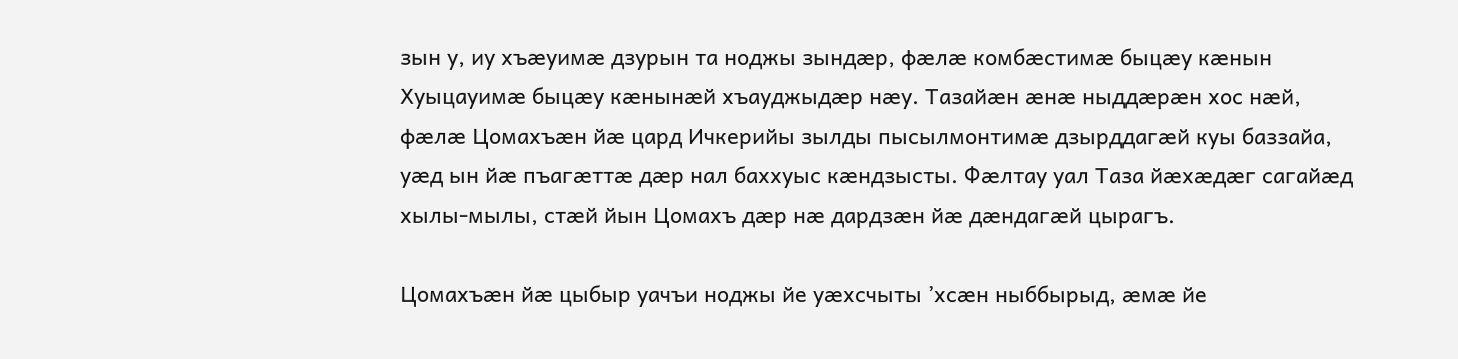зын у, иу хъæуимæ дзурын та ноджы зындæр, фæлæ комбæстимæ быцæу кæнын Хуыцауимæ быцæу кæнынæй хъауджыдæр нæу. Тазайæн æнæ ныддæрæн хос нæй, фæлæ Цомахъæн йæ цард Ичкерийы зылды пысылмонтимæ дзырддагæй куы баззайа, уæд ын йæ пъагæттæ дæр нал баххуыс кæндзысты. Фæлтау уал Таза йæхæдæг сагайæд хылы-мылы, стæй йын Цомахъ дæр нæ дардзæн йæ дæндагæй цырагъ.

Цомахъæн йæ цыбыр уачъи ноджы йе уæхсчыты ’хсæн ныббырыд, æмæ йе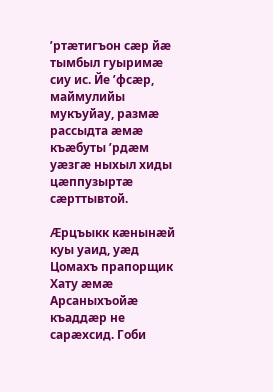’ртæтигъон сæр йæ тымбыл гуыримæ сиу ис. Йе ’фсæр, маймулийы мукъуйау, размæ рассыдта æмæ къæбуты ’рдæм уæзгæ ныхыл хиды цæппузыртæ сæрттывтой.

Æрцъыкк кæнынæй куы уаид, уæд Цомахъ прапорщик Хату æмæ Арсаныхъойæ къаддæр не сарæхсид. Гоби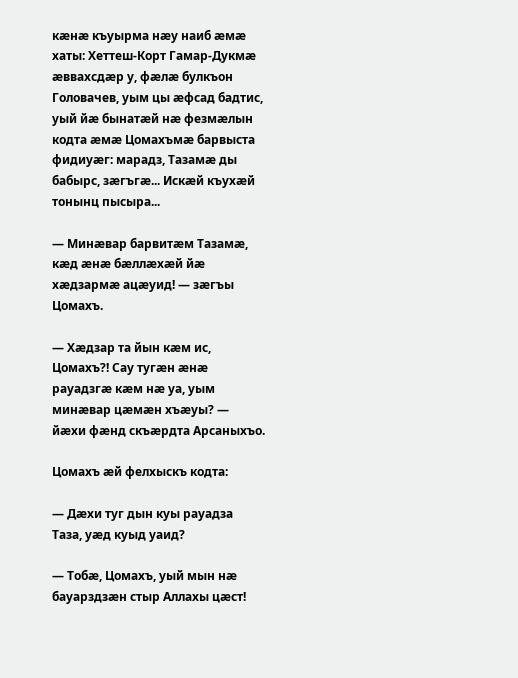кæнæ къуырма нæу наиб æмæ хаты: Хеттеш-Корт Гамар-Дукмæ æввахсдæр у, фæлæ булкъон Головачев, уым цы æфсад бадтис, уый йæ бынатæй нæ фезмæлын кодта æмæ Цомахъмæ барвыста фидиуæг: марадз, Тазамæ ды бабырс, зæгъгæ... Искæй къухæй тонынц пысыра...

— Минæвар барвитæм Тазамæ, кæд æнæ бæллæхæй йæ хæдзармæ ацæуид! — зæгъы Цомахъ.

— Хæдзар та йын кæм ис, Цомахъ?! Сау тугæн æнæ рауадзгæ кæм нæ уа, уым минæвар цæмæн хъæуы? — йæхи фæнд скъæрдта Арсаныхъо.

Цомахъ æй фелхыскъ кодта:

— Дæхи туг дын куы рауадза Таза, уæд куыд уаид?

— Тобæ, Цомахъ, уый мын нæ бауарздзæн стыр Аллахы цæст!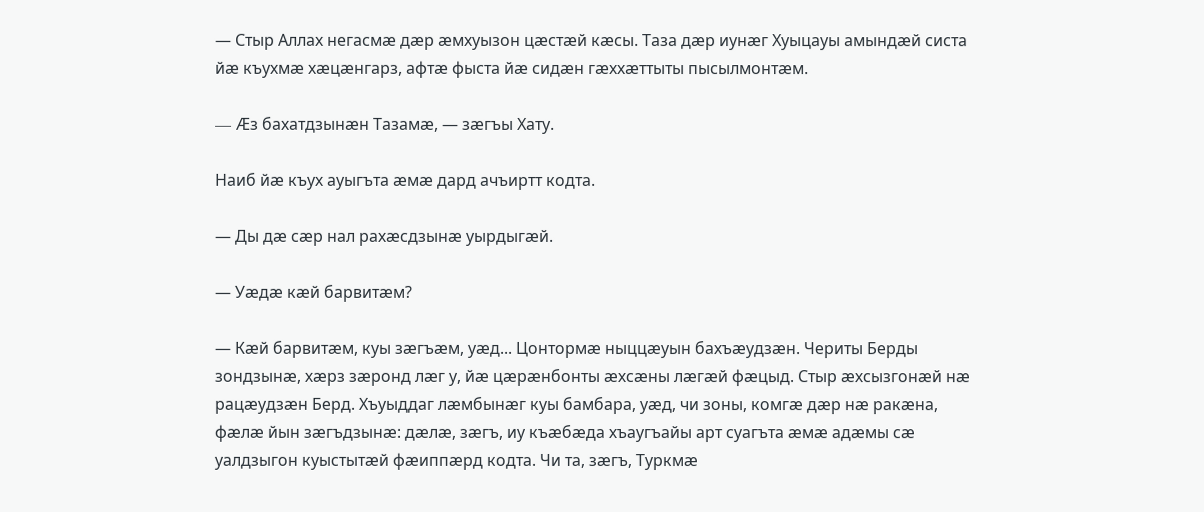— Стыр Аллах негасмæ дæр æмхуызон цæстæй кæсы. Таза дæр иунæг Хуыцауы амындæй систа йæ къухмæ хæцæнгарз, афтæ фыста йæ сидæн гæххæттыты пысылмонтæм.

— Æз бахатдзынæн Тазамæ, — зæгъы Хату.

Наиб йæ къух ауыгъта æмæ дард ачъиртт кодта.

— Ды дæ сæр нал рахæсдзынæ уырдыгæй.

— Уæдæ кæй барвитæм?

— Кæй барвитæм, куы зæгъæм, уæд... Цонтормæ ныццæуын бахъæудзæн. Чериты Берды зондзынæ, хæрз зæронд лæг у, йæ цæрæнбонты æхсæны лæгæй фæцыд. Стыр æхсызгонæй нæ рацæудзæн Берд. Хъуыддаг лæмбынæг куы бамбара, уæд, чи зоны, комгæ дæр нæ ракæна, фæлæ йын зæгъдзынæ: дæлæ, зæгъ, иу къæбæда хъаугъайы арт суагъта æмæ адæмы сæ уалдзыгон куыстытæй фæиппæрд кодта. Чи та, зæгъ, Туркмæ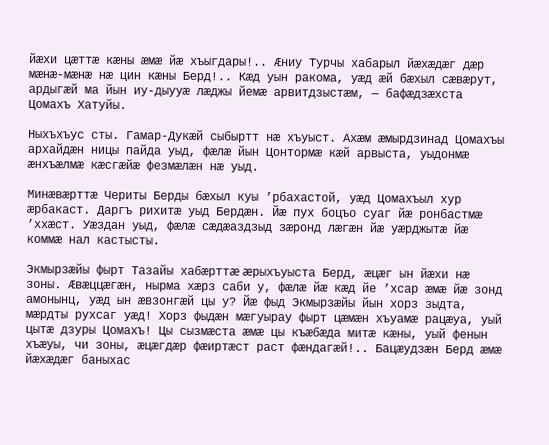йæхи цæттæ кæны æмæ йæ хъыгдары!.. Æниу Турчы хабарыл йæхæдæг дæр мæнæ-мæнæ нæ цин кæны Берд!.. Кæд уын ракома, уæд æй бæхыл сæвæрут, ардыгæй ма йын иу-дыууæ лæджы йемæ арвитдзыстæм, — бафæдзæхста Цомахъ Хатуйы.

Ныхъхъус сты. Гамар-Дукæй сыбыртт нæ хъуыст. Ахæм æмырдзинад Цомахъы архайдæн ницы пайда уыд, фæлæ йын Цонтормæ кæй арвыста, уыдонмæ æнхъæлмæ кæсгæйæ фезмæлæн нæ уыд.

Минæвæрттæ Чериты Берды бæхыл куы ’рбахастой, уæд Цомахъыл хур æрбакаст. Даргъ рихитæ уыд Бердæн. Йæ пух боцъо суаг йæ ронбастмæ ’ххæст. Уæздан уыд, фæлæ сæдæаздзыд зæронд лæгæн йæ уæрджытæ йæ коммæ нал кастысты.

Экмырзæйы фырт Тазайы хабæрттæ æрыхъуыста Берд, æцæг ын йæхи нæ зоны. Æвæццæгæн, нырма хæрз саби у, фæлæ йæ кæд йе ’хсар æмæ йæ зонд амонынц, уæд ын æвзонгæй цы у? Йæ фыд Экмырзæйы йын хорз зыдта, мæрдты рухсаг уæд! Хорз фыдæн мæгуырау фырт цæмæн хъуамæ рацæуа, уый цытæ дзуры Цомахъ! Цы сызмæста æмæ цы къæбæда митæ кæны, уый фенын хъæуы, чи зоны, æцæгдæр фæиртæст раст фæндагæй!.. Бацæудзæн Берд æмæ йæхæдæг баныхас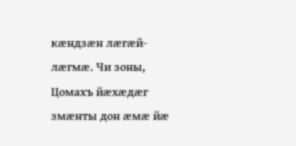кæндзæн лæгæй-лæгмæ. Чи зоны, Цомахъ йæхæдæг змæнты дон æмæ йæ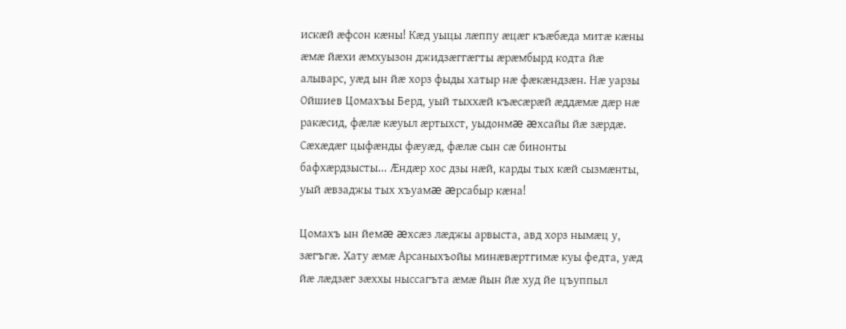искæй æфсон кæны! Кæд уыцы лæппу æцæг къæбæда митæ кæны æмæ йæхи æмхуызон джидзæггæгты æрæмбырд кодта йæ алыварс, уæд ын йæ хорз фыды хатыр нæ фæкæндзæн. Нæ уарзы Ойшиев Цомахъы Берд, уый тыххæй къæсæрæй æддæмæ дæр нæ ракæсид, фæлæ кæуыл æртыхст, уыдонмæ æхсайы йæ зæрдæ. Сæхæдæг цыфæнды фæуæд, фæлæ сын сæ бинонты бафхæрдзысты... Æндæр хос дзы нæй, карды тых кæй сызмæнты, уый æвзаджы тых хъуамæ æрсабыр кæна!

Цомахъ ын йемæ æхсæз лæджы арвыста, авд хорз нымæц у, зæгъгæ. Хату æмæ Арсаныхъойы минæвæртгимæ куы федта, уæд йæ лæдзæг зæххы ныссагъта æмæ йын йæ худ йе цъуппыл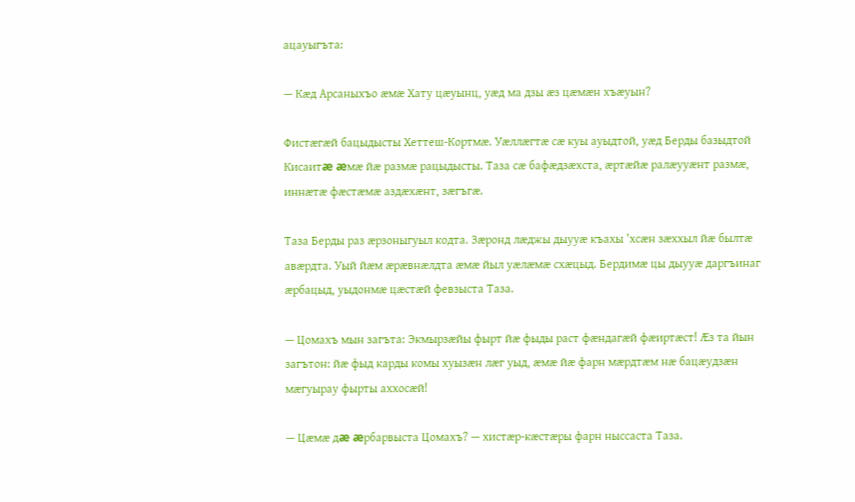ацауыгъта:

— Кæд Арсаныхъо æмæ Хату цæуынц, уæд ма дзы æз цæмæн хъæуын?

Фистæгæй бацыдысты Хеттеш-Кортмæ. Уæллæгтæ сæ куы ауыдтой, уæд Берды базыдтой Кисаитæ æмæ йæ размæ рацыдысты. Таза сæ бафæдзæхста, æртæйæ ралæууæнт размæ, иннæтæ фæстæмæ аздæхæнт, зæгъгæ.

Таза Берды раз æрзоныгуыл кодта. Зæронд лæджы дыууæ къахы ’хсæн зæххыл йæ былтæ авæрдта. Уый йæм æрæвнæлдта æмæ йыл уæлæмæ схæцыд. Бердимæ цы дыууæ даргъинаг æрбацыд, уыдонмæ цæстæй февзыста Таза.

— Цомахъ мын загъта: Экмырзæйы фырт йæ фыды раст фæндагæй фæиртæст! Æз та йын загътон: йæ фыд карды комы хуызæн лæг уыд, æмæ йæ фарн мæрдтæм нæ бацæудзæн мæгуырау фырты аххосæй!

— Цæмæ дæ æрбарвыста Цомахъ? — хистæр-кæстæры фарн ныссаста Таза.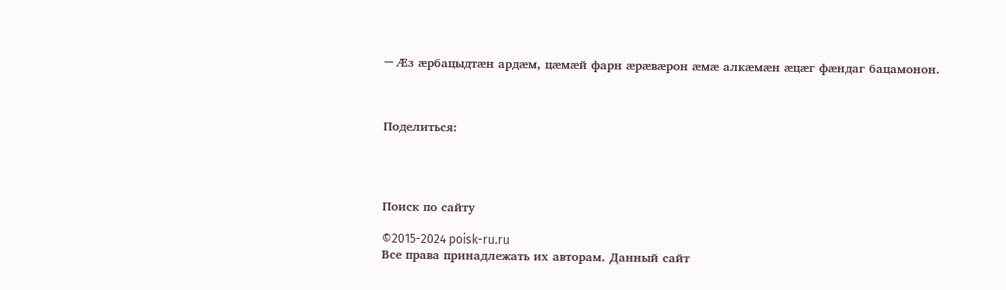— Æз æрбацыдтæн ардæм, цæмæй фарн æрæвæрон æмæ алкæмæн æцæг фæндаг бацамонон.



Поделиться:




Поиск по сайту

©2015-2024 poisk-ru.ru
Все права принадлежать их авторам. Данный сайт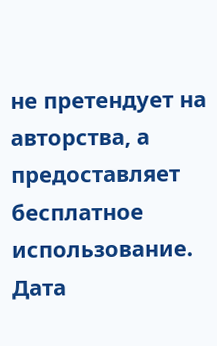не претендует на авторства, а предоставляет бесплатное использование.
Дата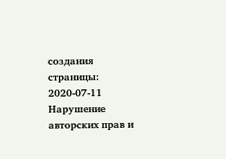создания страницы: 2020-07-11 Нарушение авторских прав и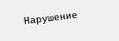Нарушение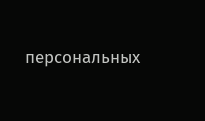персональных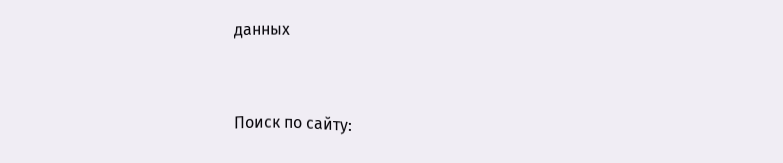данных


Поиск по сайту: